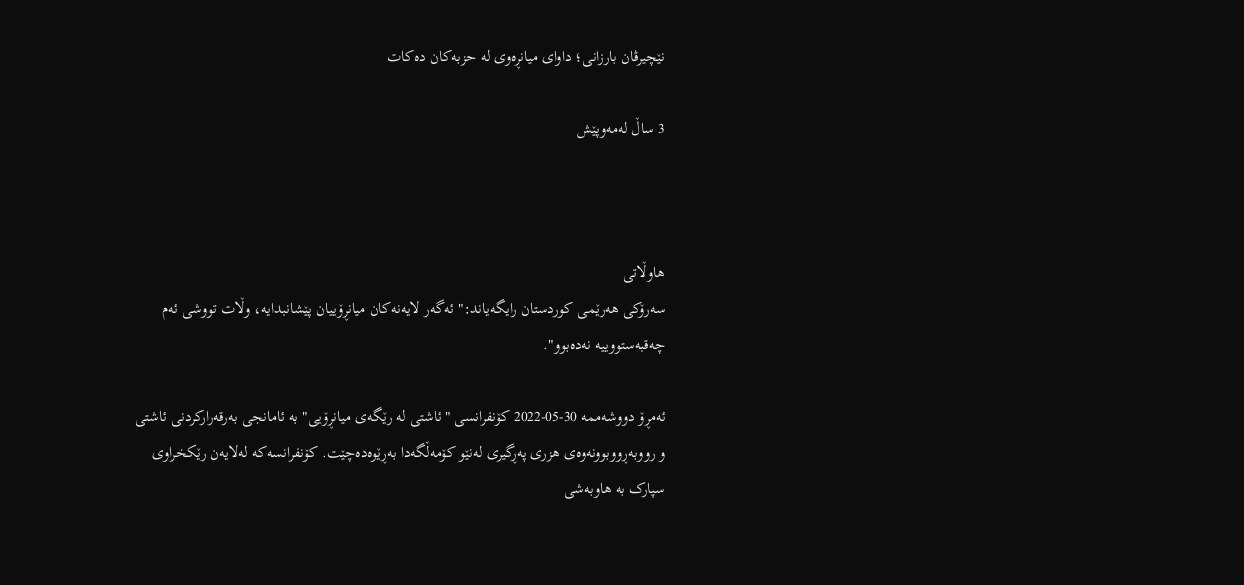نێچیرڤان بارزانى؛ داواى میانڕه‌وى له‌ حزبه‌کان ده‌کات ‌

3 ساڵ لەمەوپێش



هاوڵاتى
سه‌رۆکى هه‌رێمى کوردستان رایگه‌یاند:" ئه‌گه‌ر لایه‌نه‌کان میانڕۆییان پێشانبدایه‌، وڵات تووشى ئه‌م چه‌قبه‌ستووییه‌ نه‌ده‌بوو".

ئه‌مڕۆ دووشه‌ممه‌ 30-05-2022 کۆنفرانسى "ئاشتى له‌ رێگه‌ى میانڕۆیی" به‌ ئامانجى به‌رقه‌رارکردنى ئاشتى و رووبه‌ڕووبوونه‌وه‌ى هزرى په‌ڕگیرى له‌نێو کۆمه‌ڵگه‌دا به‌ڕێوه‌ده‌چێت. کۆنفرانسه‌که‌ له‌لایه‌ن رێکخراوى سپارک به‌ هاوبه‌شى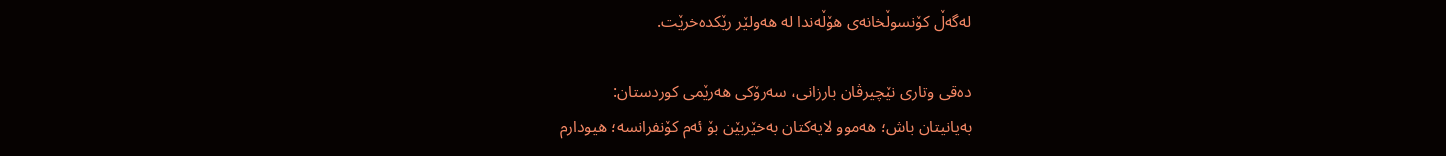له‌گه‌ڵ کۆنسوڵخانه‌ى هۆڵه‌ندا له‌ هه‌ولێر رێکده‌خرێت.

ده‌قى وتارى نێچیرڤان بارزانی، سه‌رۆکى هه‌رێمى کوردستان:
به‌یانیتان باش؛ هه‌موو لایه‌کتان به‌خێربێن بۆ ئه‌م کۆنفرانسه‌؛ هیودارم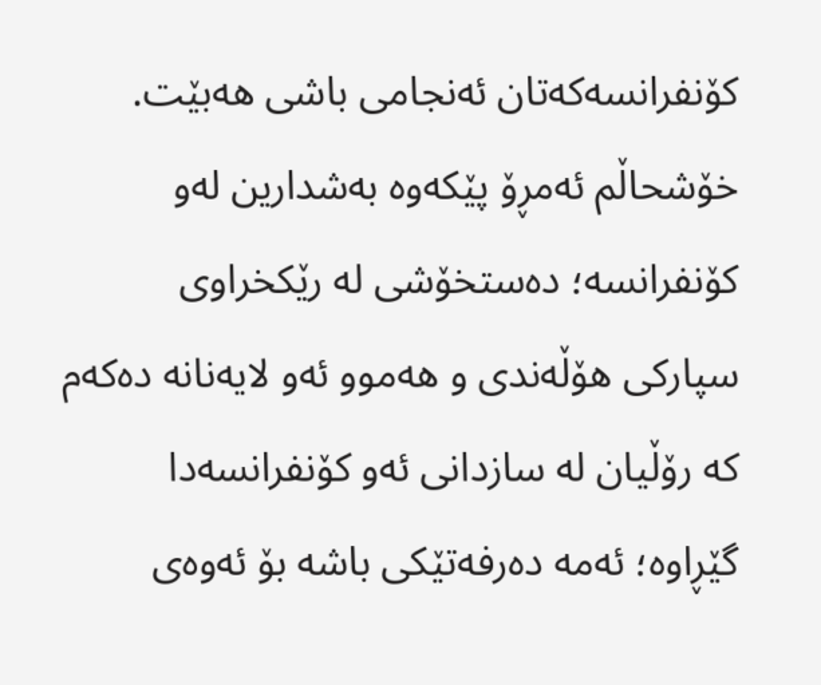کۆنفرانسه‌که‌تان ئه‌نجامى باشى هه‌بێت. خۆشحاڵم ئه‌مڕۆ پێکه‌وه‌ به‌شدارین له‌و کۆنفرانسه‌؛ ده‌ستخۆشى له‌ رێکخراوى سپارکى هۆڵه‌ندى و هه‌موو ئه‌و لایه‌نانه‌ ده‌که‌م که‌ رۆڵیان له‌ سازدانى ئه‌و کۆنفرانسه‌دا گێڕاوه‌؛ ئه‌مه‌ ده‌رفه‌تێکى باشه‌ بۆ ئه‌وه‌ى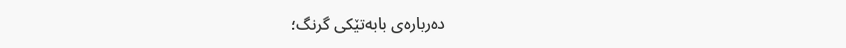ده‌رباره‌ى بابه‌تێکى گرنگ؛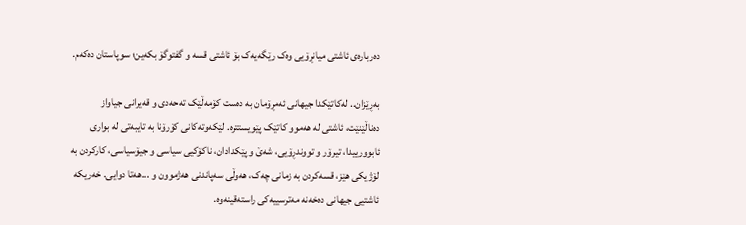ده‌رباره‌ى ئاشتى میانڕۆیى وه‌ک رێگه‌یه‌ک بۆ ئاشتى قسه‌ و گفتوگۆ بکه‌ین؛ سوپاستان ده‌که‌م.

به‌ڕێزان.. له‌کاتێکدا جیهانى ئه‌مڕۆمان به‌ ده‌ست کۆمه‌ڵێک ته‌حه‌دى و قه‌یرانى جیاواز ده‌ناڵێنێت، ئاشتى له‌ هه‌موو کاتێک پێویستتره‌. لێکه‌وته‌کانى کۆرۆنا به‌ تایبه‌تى له‌ بوارى ئابوورییدا، تیرۆر و تووندڕۆیی، شه‌ێ‌ و پێکدادان، ناکۆکیى سیاسى و جیۆسیاسی، کارکردن به‌ لۆژیکى هێز، قسه‌کردن به‌ زمانى چه‌ک، هه‌وڵى سه‌پاندنى هه‌ژموون و ...هه‌تا دوایی. خه‌ریکه‌ ئاشتیى جیهانى ده‌خه‌نه‌ مه‌ترسییه‌کى راسته‌قینه‌وه‌.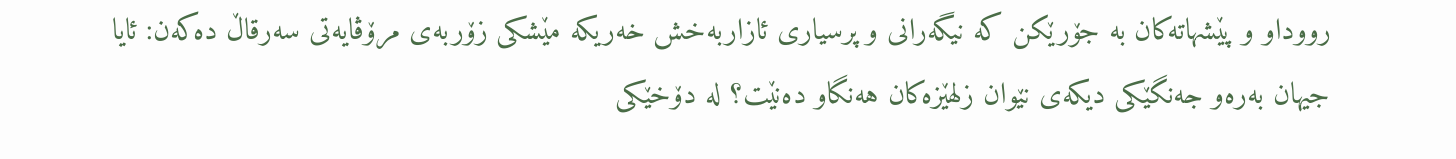رووداو و پێشهاته‌کان به‌ جۆرێکن که‌ نیگه‌رانى و پرسیارى ئازاربه‌خش خه‌ریکه‌ مێشکى زۆربه‌ى مرۆڤایه‌تى سه‌رقاڵ ده‌که‌ن: ئایا جیهان به‌ره‌و جه‌نگێکى دیکه‌ى نێوان زلهێزه‌کان هه‌نگاو ده‌نێت؟ له‌ دۆخێکى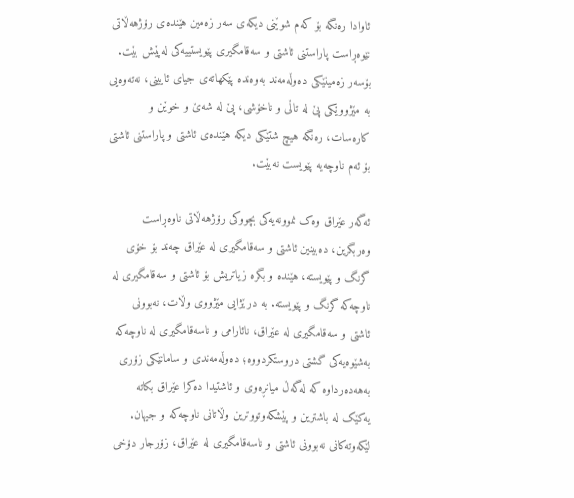ئاوادا ره‌نگه‌ بۆ که‌م شوێنى دیکه‌ى سه‌ر زه‌مین هێنده‌ى رۆژهه‌ڵاتى نێوه‌ڕاست پاراستنى ئاشتى و سه‌قامگیرى پێویستییه‌کى له‌پێش بێت. بۆسه‌ر زه‌مینێکى ده‌وڵه‌مه‌ند به‌وه‌نده‌ پێکهاته‌ى جیاى ئایینی، نه‌ته‌وه‌یى به‌ مێژووێکى پێ‌ له‌ تاڵى و ناخۆشی، پێ‌ له‌ شه‌ێ‌ و خوێن و کاره‌سات، ره‌نگه‌ هیچ شتێکى دیکه‌ هێنده‌ى ئاشتى و پاراستنى ئاشتى بۆ ئه‌م ناوچه‌یه‌ پێویست نه‌بێت.

ئه‌گه‌ر عێراق وه‌ک نموونه‌یه‌کى بچووکى رۆژهه‌ڵاتى ناوه‌ڕاست وه‌ربگرین، ده‌بینین ئاشتى و سه‌قامگیرى له‌ عێراق چه‌ند بۆ خۆى گرنگ و پێویسته‌، هێنده‌ و بگره‌ زیاتریش بۆ ئاشتى و سه‌قامگیرى له‌ ناوچه‌که‌ گرنگ و پێویسته‌. به‌ درێژایى مێژووى وڵات، نه‌بوونى ئاشتى و سه‌قامگیرى له‌ عێراق، نائارامى و ناسه‌قامگیرى له‌ ناوچه‌که‌ به‌شێوه‌یه‌کى گشتى دروستکردووه‌؛ ده‌وڵه‌مه‌ندى و سامانێکى زۆرى به‌هه‌ده‌رداوه‌ که‌ له‌گه‌ڵ میانڕه‌وى و ئاشتیدا ده‌کرا عێراق بکاته‌ یه‌کێک له‌ باشترین و پێشکه‌وتووترین وڵاتانى ناوچه‌که‌ و جیهان. لێکه‌وته‌کانى نه‌بوونى ئاشتى و ناسه‌قامگیرى له‌ عێراق، زۆرجار دۆخى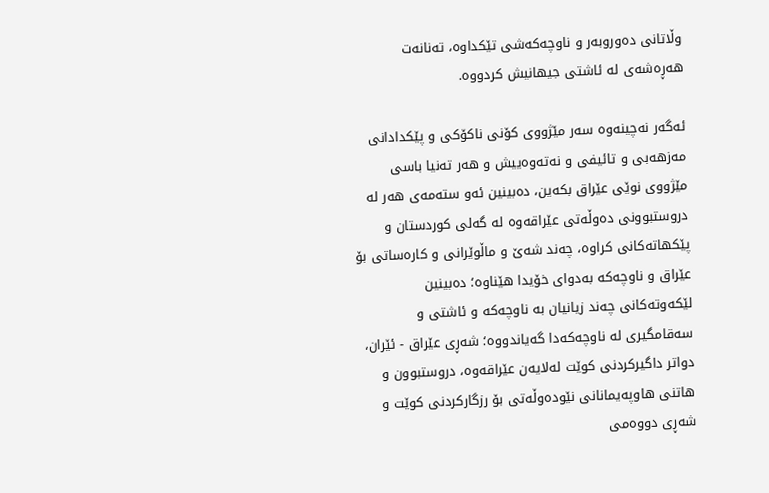وڵاتانى ده‌وروبه‌ر و ناوچه‌که‌شى تێکداوه‌، ته‌نانه‌ت هه‌ڕه‌شه‌ى له‌ ئاشتى جیهانیش کردووه‌.

ئه‌گه‌ر نه‌چینه‌وه‌ سه‌ر مێژووى کۆنى ناکۆکى و پێکدادانى مه‌زهه‌بى و تائیفى و نه‌ته‌وه‌ییش و هه‌ر ته‌نیا باسى مێژووى نوێى عێراق بکه‌ین، ده‌بینین ئه‌و سته‌مه‌ى هه‌ر له‌ دروستبوونى ده‌وڵه‌تى عێراقه‌وه‌ له‌ گه‌لى کوردستان و پێکهاته‌کانى کراوه‌، چه‌ند شه‌ێ‌ و ماڵوێرانى و کاره‌ساتى بۆ عێراق و ناوچه‌که‌ به‌دواى خۆیدا هێناوه‌؛ ده‌بینین لێکه‌وته‌کانى چه‌ند زیانیان به‌ ناوچه‌که‌ و ئاشتى و سه‌قامگیرى له‌ ناوچه‌که‌دا گه‌یاندووه‌؛ شه‌ڕى عێراق - ئێران، دواتر داگیرکردنى کوێت له‌لایه‌ن عێراقه‌وه‌، دروستبوون و هاتنى هاوپه‌یمانانى نێوده‌وڵه‌تى بۆ رزگارکردنى کوێت و شه‌ڕى دووه‌مى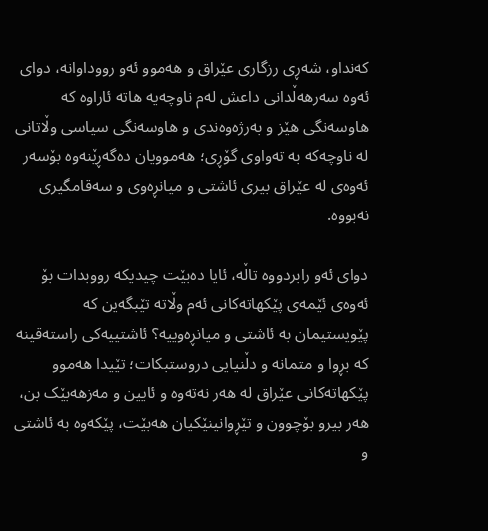که‌نداو، شه‌ڕى رزگارى عێراق و هه‌موو ئه‌و رووداوانه‌، دواى ئه‌وه‌ سه‌رهه‌ڵدانى داعش له‌م ناوچه‌یه‌ هاته‌ ئاراوه‌ که‌ هاوسه‌نگى هێز و به‌رژه‌وه‌ندى و هاوسه‌نگى سیاسى وڵاتانى له‌ ناوچه‌که‌ به‌ ته‌واوى گۆڕی؛ هه‌موویان ده‌گه‌ڕێنه‌وه‌ بۆسه‌ر ئه‌وه‌ى له‌ عێراق بیرى ئاشتى و میانڕه‌وى و سه‌قامگیرى نه‌بووه‌.

دواى ئه‌و رابردووه‌ تاڵه‌، ئایا ده‌بێت چیدیکه‌ رووبدات بۆ ئه‌وه‌ى ئێمه‌ى پێکهاته‌کانى ئه‌م وڵاته‌ تێبگه‌ین که‌ پێویستیمان به‌ ئاشتى و میانڕه‌وییه‌؟ ئاشتییه‌کى راسته‌قینه‌ که‌ بڕوا و متمانه‌ و دڵنیایى دروستبکات؛ تێیدا هه‌موو پێکهاته‌کانى عێراق له‌ هه‌ر نه‌ته‌وه‌ و ئایین و مه‌زهه‌بێک بن، هه‌ر بیرو بۆچوون و تێڕوانینێکیان هه‌بێت، پێکه‌وه‌ به‌ ئاشتى و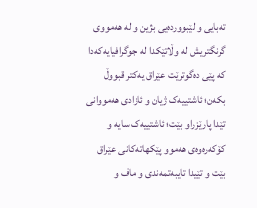ته‌بایى و لێبوورده‌یى بژین و له‌ هه‌مووى گرنگتریش له‌ وڵاتێکدا له‌ جوگرافیایه‌که‌دا که‌ پێى ده‌گوترێت عێراق یه‌کتر قبووڵ بکه‌ن؛ ئاشتییه‌ک ژیان و ئازادى هه‌مووانى تێدا پارێزراو بێت؛ ئاشتییه‌ک سایه‌ و کۆکه‌ره‌وه‌ى هه‌موو پێکهاته‌کانى عێراق بێت و تێیدا تایبه‌تمه‌ندى و ماف و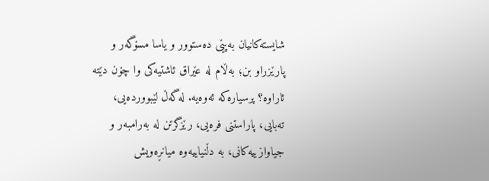شایسته‌کانیان به‌پێى ده‌ستوور و یاسا مسۆگه‌ر و پارێزراو بن؛ به‌ڵام له‌ عێراق ئاشتیه‌کى وا چۆن دێته‌ ئاراوه‌؟ پرسیاره‌که‌ ئه‌وه‌یه‌. له‌گه‌ڵ لێبوورده‌یی، ته‌بایی، پاراستنى فره‌یی، رێزگرتن له‌ به‌رامبه‌ر و جیاوازییه‌کانی، به‌ دڵنیاییه‌وه‌ میانڕه‌ویش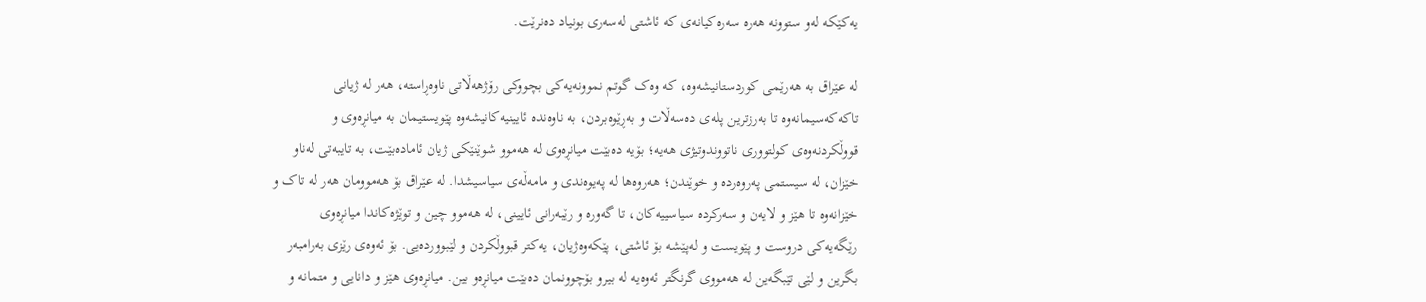یه‌کێکه‌ له‌و ستوونه‌ هه‌ره‌ سه‌ره‌کیانه‌ى که‌ ئاشتى له‌سه‌رى بونیاد ده‌نرێت.

له‌ عێراق به‌ هه‌رێمى کوردستانیشه‌وه‌، که‌ وه‌ک گوتم نموونه‌یه‌کى بچووکى رۆژهه‌ڵاتى ناوه‌ڕاسته‌، هه‌ر له‌ ژیانى تاکه‌که‌سیمانه‌وه‌ تا به‌رزترین پله‌ى ده‌سه‌ڵات و به‌ڕێوه‌بردن، به‌ ناوه‌نده‌ ئایینیه‌کانیشه‌وه‌ پێویستیمان به‌ میانڕه‌وى و قووڵکردنه‌وه‌ى کولتوورى ناتووندوتیژى هه‌یه‌؛ بۆیه‌ ده‌بێت میانڕه‌وى له‌ هه‌موو شوێنێکى ژیان ئاماده‌بێت، به‌ تایبه‌تى له‌ناو خێزان، له‌ سیستمى په‌روه‌رده‌ و خوێندن؛ هه‌روه‌ها له‌ په‌یوه‌ندى و مامه‌ڵه‌ى سیاسیشدا. له‌ عێراق بۆ هه‌موومان هه‌ر له‌ تاک و خێزانه‌وه‌ تا هێز و لایه‌ن و سه‌رکرده‌ سیاسییه‌کان، تا گه‌وره‌ و رێبه‌رانى ئایینی، له‌ هه‌موو چین و توێژه‌کاندا میانڕه‌وى رێگه‌یه‌کى دروست و پێویست و له‌پێشه‌ بۆ ئاشتی، پێکه‌وه‌ژیان، یه‌کتر قبووڵکردن و لێبوورده‌یی. بۆ ئه‌وه‌ى رێزى به‌رامبه‌ر بگرین و لێى تێبگه‌ین له‌ هه‌مووى گرنگتر ئه‌وه‌یه‌ له‌ بیرو بۆچوونمان ده‌بێت میانڕه‌و بین. میانڕه‌وى هێز و دانایى و متمانه‌ و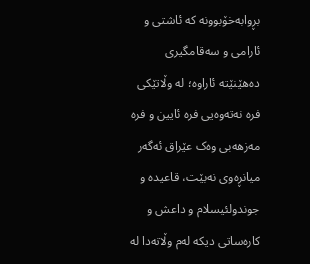بڕوابه‌خۆبوونه‌ که‌ ئاشتى و ئارامى و سه‌قامگیرى ده‌هێنێته‌ ئاراوه‌؛ له‌ وڵاتێکى فره‌ نه‌ته‌وه‌یى فره‌ ئایین و فره‌ مه‌زهه‌بى وه‌ک عێراق ئه‌گه‌ر میانڕه‌وى نه‌بێت، قاعیده‌ و جوندولئیسلام و داعش و کاره‌ساتى دیکه‌ له‌م وڵاته‌دا له‌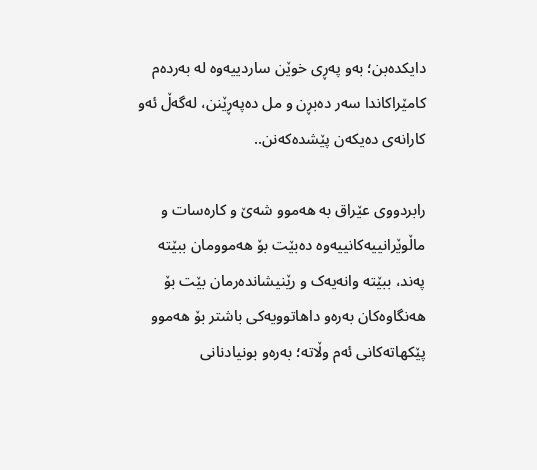دایکده‌بن؛ به‌و په‌ڕى خوێن ساردییه‌وه‌ له‌ به‌رده‌م کامێراکاندا سه‌ر ده‌بڕن و مل ده‌په‌ڕێنن، له‌گه‌ڵ ئه‌و کارانه‌ى ده‌یکه‌ن پێشده‌که‌نن..

رابردووى عێراق به‌ هه‌موو شه‌ێ‌ و کاره‌سات و ماڵوێرانییه‌کانییه‌وه‌ ده‌بێت بۆ هه‌موومان ببێته‌ په‌ند، ببێته‌ وانه‌یه‌ک و رێنیشانده‌رمان بێت بۆ هه‌نگاوه‌کان به‌ره‌و داهاتوویه‌کى باشتر بۆ هه‌موو پێکهاته‌کانى ئه‌م وڵاته‌؛ به‌ره‌و بونیادنانى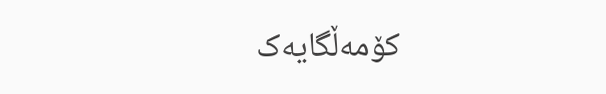کۆمه‌ڵگایه‌ک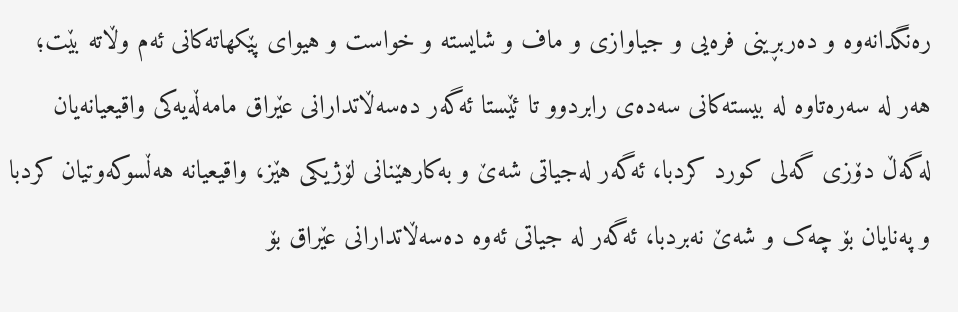ره‌نگدانه‌وه‌ و ده‌ربڕینى فره‌یى و جیاوازى و ماف و شایسته‌ و خواست و هیواى پێکهاته‌کانى ئه‌م وڵاته‌ بێت؛ هه‌ر له‌ سه‌ره‌تاوه‌ له‌ بیسته‌کانى سه‌ده‌ى رابردوو تا ئێستا ئه‌گه‌ر ده‌سه‌ڵاتدارانى عێراق مامه‌ڵه‌یه‌کى واقیعیانه‌یان له‌گه‌ڵ دۆزى گه‌لى کورد کردبا، ئه‌گه‌ر له‌جیاتى شه‌ێ‌ و به‌کارهێنانى لۆژیکى هێز، واقیعیانه‌ هه‌ڵسوکه‌وتیان کردبا و په‌نایان بۆ چه‌ک و شه‌ێ‌ نه‌بردبا، ئه‌گه‌ر له‌ جیاتى ئه‌وه‌ ده‌سه‌ڵاتدارانى عێراق بۆ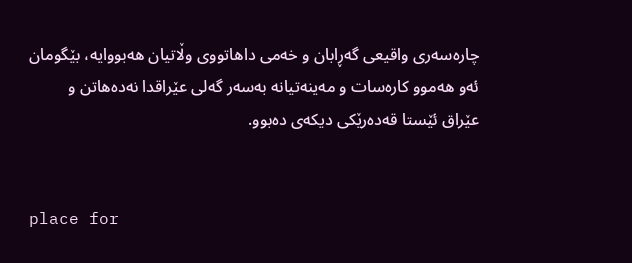چاره‌سه‌رى واقیعى گه‌ڕابان و خه‌مى داهاتووى وڵاتیان هه‌بووایه‌، بێگومان ئه‌و هه‌موو کاره‌سات و مه‌ینه‌تیانه‌ به‌سه‌ر گه‌لى عێراقدا نه‌ده‌هاتن و عێراق ئێستا قه‌ده‌رێکى دیکه‌ى ده‌بوو.


place for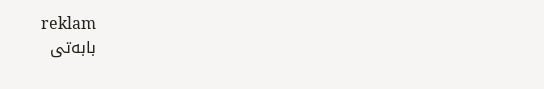reklam
بابه‌تی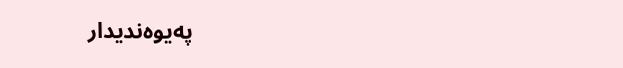په‌یوه‌ندیدار